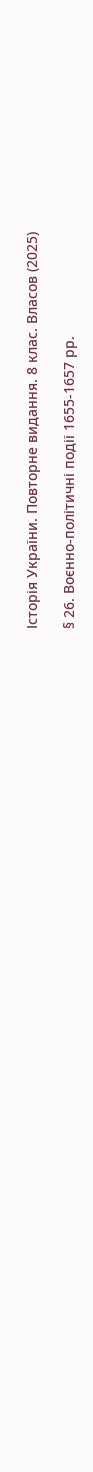Історія України. Повторне видання. 8 клас. Власов (2025)

§ 26. Воєнно-політичні події 1655-1657 рр.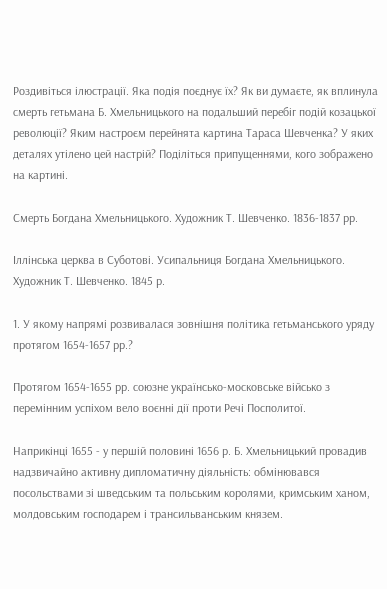Роздивіться ілюстрації. Яка подія поєднує їх? Як ви думаєте, як вплинула смерть гетьмана Б. Хмельницького на подальший перебіг подій козацької революції? Яким настроєм перейнята картина Тараса Шевченка? У яких деталях утілено цей настрій? Поділіться припущеннями, кого зображено на картині.

Смерть Богдана Хмельницького. Художник Т. Шевченко. 1836-1837 рр.

Іллінська церква в Суботові. Усипальниця Богдана Хмельницького. Художник Т. Шевченко. 1845 р.

1. У якому напрямі розвивалася зовнішня політика гетьманського уряду протягом 1654-1657 рр.?

Протягом 1654-1655 рр. союзне українсько-московське військо з перемінним успіхом вело воєнні дії проти Речі Посполитої.

Наприкінці 1655 - у першій половині 1656 р. Б. Хмельницький провадив надзвичайно активну дипломатичну діяльність: обмінювався посольствами зі шведським та польським королями, кримським ханом, молдовським господарем і трансильванським князем.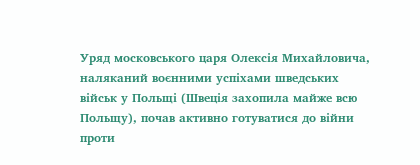Уряд московського царя Олексія Михайловича, наляканий воєнними успіхами шведських військ у Польщі (Швеція захопила майже всю Польщу), почав активно готуватися до війни проти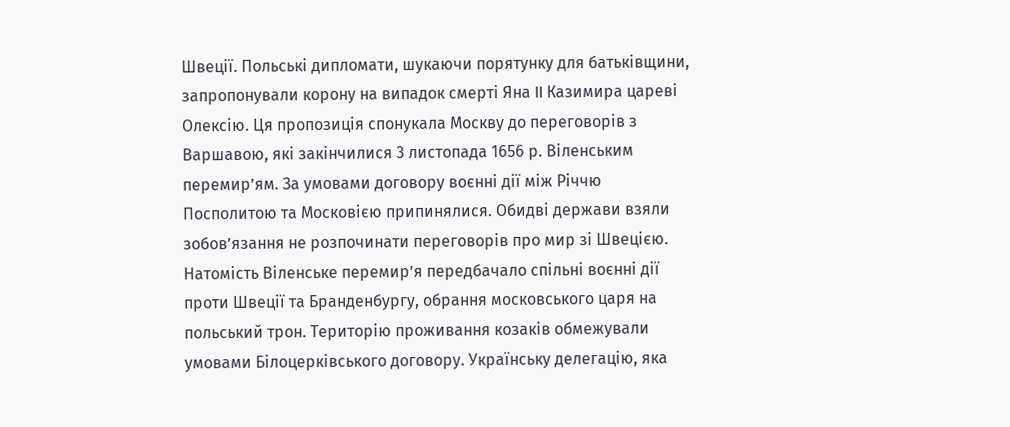Швеції. Польські дипломати, шукаючи порятунку для батьківщини, запропонували корону на випадок смерті Яна II Казимира цареві Олексію. Ця пропозиція спонукала Москву до переговорів з Варшавою, які закінчилися 3 листопада 1656 р. Віленським перемир’ям. За умовами договору воєнні дії між Річчю Посполитою та Московією припинялися. Обидві держави взяли зобов’язання не розпочинати переговорів про мир зі Швецією. Натомість Віленське перемир’я передбачало спільні воєнні дії проти Швеції та Бранденбургу, обрання московського царя на польський трон. Територію проживання козаків обмежували умовами Білоцерківського договору. Українську делегацію, яка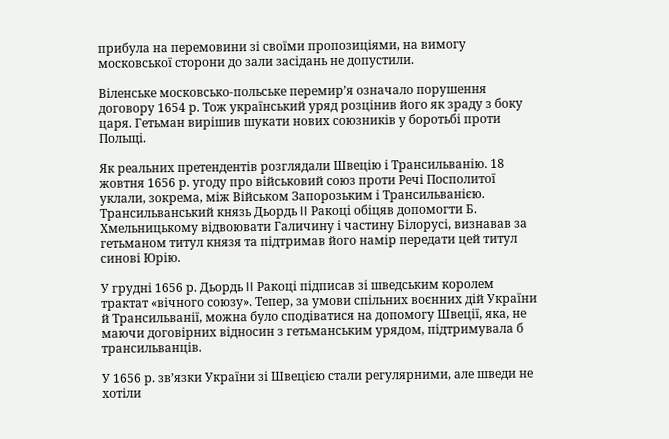прибула на перемовини зі своїми пропозиціями, на вимогу московської сторони до зали засідань не допустили.

Віленське московсько-польське перемир’я означало порушення договору 1654 р. Тож український уряд розцінив його як зраду з боку царя. Гетьман вирішив шукати нових союзників у боротьбі проти Польщі.

Як реальних претендентів розглядали Швецію і Трансильванію. 18 жовтня 1656 р. угоду про військовий союз проти Речі Посполитої уклали, зокрема, між Військом Запорозьким і Трансильванією. Трансильванський князь Дьордь II Ракоці обіцяв допомогти Б. Хмельницькому відвоювати Галичину і частину Білорусі, визнавав за гетьманом титул князя та підтримав його намір передати цей титул синові Юрію.

У грудні 1656 р. Дьордь II Ракоці підписав зі шведським королем трактат «вічного союзу». Тепер, за умови спільних воєнних дій України й Трансильванії, можна було сподіватися на допомогу Швеції, яка, не маючи договірних відносин з гетьманським урядом, підтримувала б трансильванців.

У 1656 р. зв’язки України зі Швецією стали регулярними, але шведи не хотіли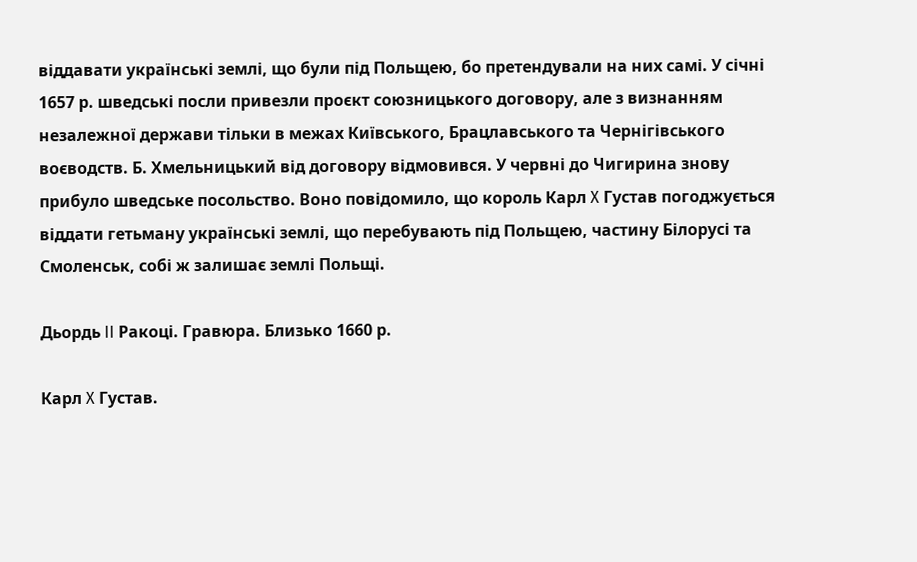віддавати українські землі, що були під Польщею, бо претендували на них самі. У січні 1657 р. шведські посли привезли проєкт союзницького договору, але з визнанням незалежної держави тільки в межах Київського, Брацлавського та Чернігівського воєводств. Б. Хмельницький від договору відмовився. У червні до Чигирина знову прибуло шведське посольство. Воно повідомило, що король Карл X Густав погоджується віддати гетьману українські землі, що перебувають під Польщею, частину Білорусі та Смоленськ, собі ж залишає землі Польщі.

Дьордь II Ракоці. Гравюра. Близько 1660 р.

Карл X Густав.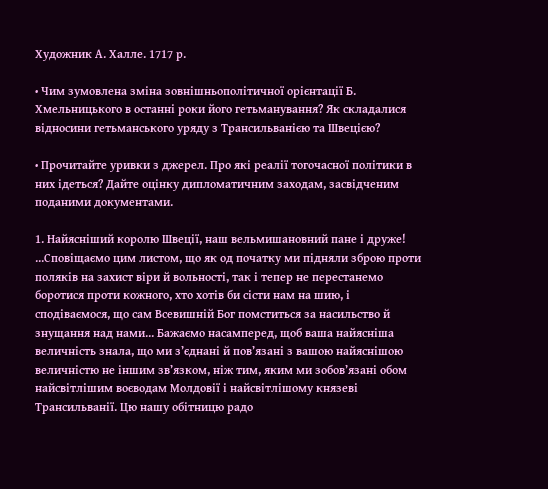Художник А. Халле. 1717 р.

• Чим зумовлена зміна зовнішньополітичної орієнтації Б. Хмельницького в останні роки його гетьманування? Як складалися відносини гетьманського уряду з Трансильванією та Швецією?

• Прочитайте уривки з джерел. Про які реалії тогочасної політики в них ідеться? Дайте оцінку дипломатичним заходам, засвідченим поданими документами.

1. Найясніший королю Швеції, наш вельмишановний пане і друже! ...Сповіщаємо цим листом, що як од початку ми підняли зброю проти поляків на захист віри й вольності, так і тепер не перестанемо боротися проти кожного, хто хотів би сісти нам на шию, і сподіваємося, що сам Всевишній Бог помститься за насильство й знущання над нами... Бажаємо насамперед, щоб ваша найясніша величність знала, що ми з’єднані й пов’язані з вашою найяснішою величністю не іншим зв’язком, ніж тим, яким ми зобов’язані обом найсвітлішим воєводам Молдовії і найсвітлішому князеві Трансильванії. Цю нашу обітницю радо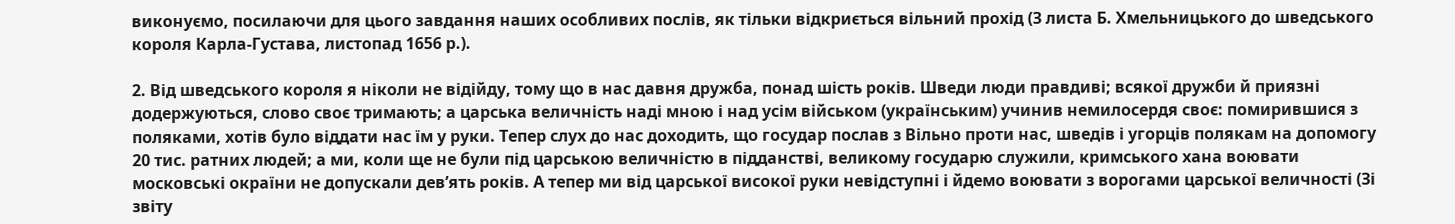виконуємо, посилаючи для цього завдання наших особливих послів, як тільки відкриється вільний прохід (З листа Б. Хмельницького до шведського короля Карла-Густава, листопад 1656 р.).

2. Від шведського короля я ніколи не відійду, тому що в нас давня дружба, понад шість років. Шведи люди правдиві; всякої дружби й приязні додержуються, слово своє тримають; а царська величність наді мною і над усім військом (українським) учинив немилосердя своє: помирившися з поляками, хотів було віддати нас їм у руки. Тепер слух до нас доходить, що государ послав з Вільно проти нас, шведів і угорців полякам на допомогу 20 тис. ратних людей; а ми, коли ще не були під царською величністю в підданстві, великому государю служили, кримського хана воювати московські окраїни не допускали дев’ять років. А тепер ми від царської високої руки невідступні і йдемо воювати з ворогами царської величності (Зі звіту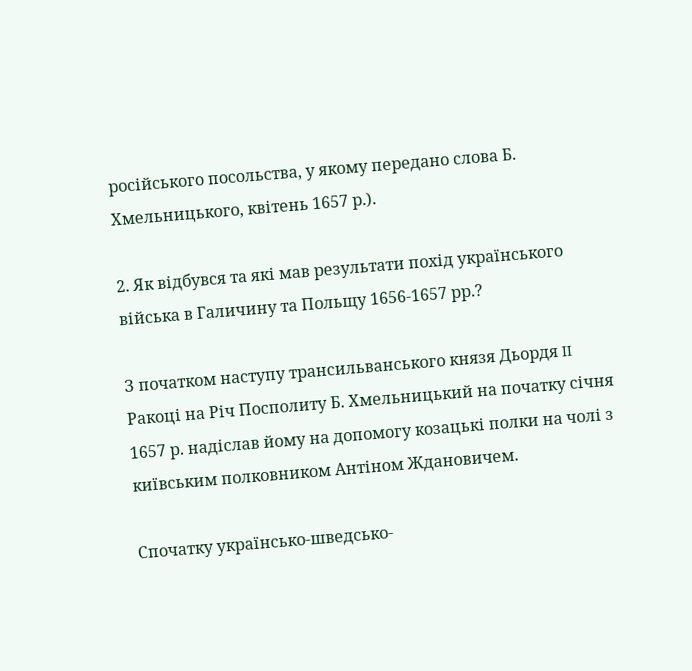російського посольства, у якому передано слова Б. Хмельницького, квітень 1657 р.).

2. Як відбувся та які мав результати похід українського війська в Галичину та Польщу 1656-1657 рр.?

З початком наступу трансильванського князя Дьордя II Ракоці на Річ Посполиту Б. Хмельницький на початку січня 1657 р. надіслав йому на допомогу козацькі полки на чолі з київським полковником Антіном Ждановичем.

Спочатку українсько-шведсько-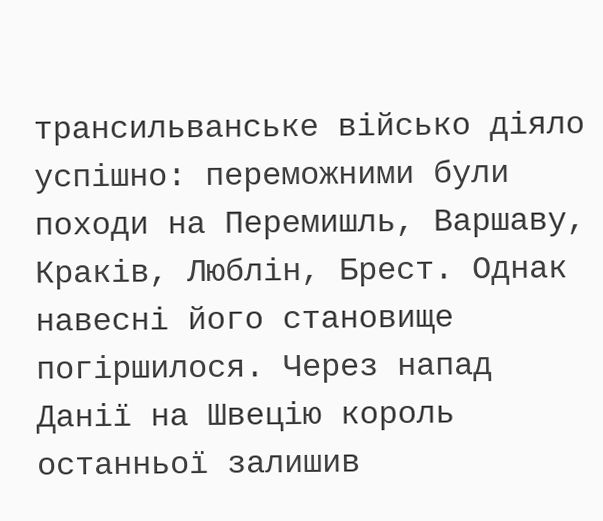трансильванське військо діяло успішно: переможними були походи на Перемишль, Варшаву, Краків, Люблін, Брест. Однак навесні його становище погіршилося. Через напад Данії на Швецію король останньої залишив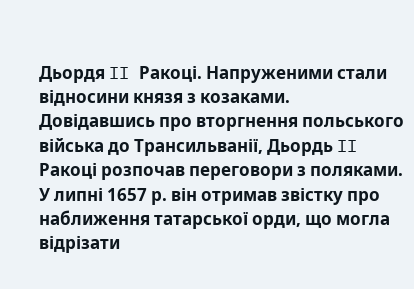Дьордя II Ракоці. Напруженими стали відносини князя з козаками. Довідавшись про вторгнення польського війська до Трансильванії, Дьордь II Ракоці розпочав переговори з поляками. У липні 1657 р. він отримав звістку про наближення татарської орди, що могла відрізати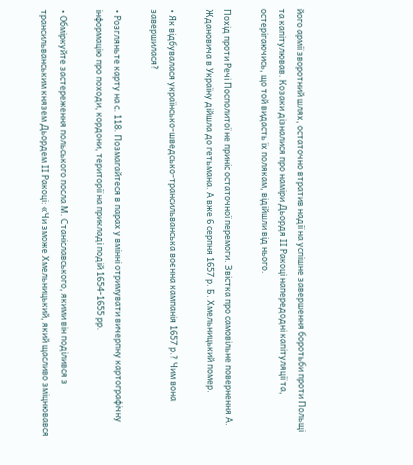його армії зворотний шлях, остаточно втратив надії на успішне завершення боротьби проти Польщі та капітулював. Козаки дізналися про наміри Дьордя II Ракоці напередодні капітуляції та, остерігаючись, що той видасть їх полякам, відійшли від нього.

Похід проти Речі Посполитої не приніс остаточної перемоги. Звістка про самовільне повернення А. Ждановича в Україну дійшла до гетьмана. А вже 6 серпня 1657 р. Б. Хмельницький помер.

• Як відбувалася українсько-шведсько-трансильванська воєнна кампанія 1657 р.? Чим вона завершилася?

• Розгляньте карту на с. 118. Позмагайтеся в парах у вмінні отримувати вичерпну картографічну інформацію про походи, кордони, території на прикладі подій 1654-1655 рр.

• Обміркуйте застереження польського посла М. Станіславського, якими він поділився з трансильванським князем Дьордем II Ракоці: «Чи зможе Хмельницький, який щасливо зміцнювався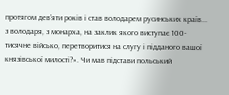протягом дев’яти років і став володарем русинських країв... з володаря, з монарха, на заклик якого виступає 100-тисячне військо, перетворитися на слугу і підданого вашої князівської милості?». Чи мав підстави польський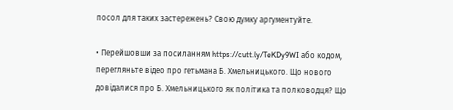посол для таких застережень? Свою думку аргументуйте.

• Перейшовши за посиланням https://cutt.ly/TeKDy9WI або кодом, перегляньте відео про гетьмана Б. Хмельницького. Що нового довідалися про Б. Хмельницького як політика та полководця? Що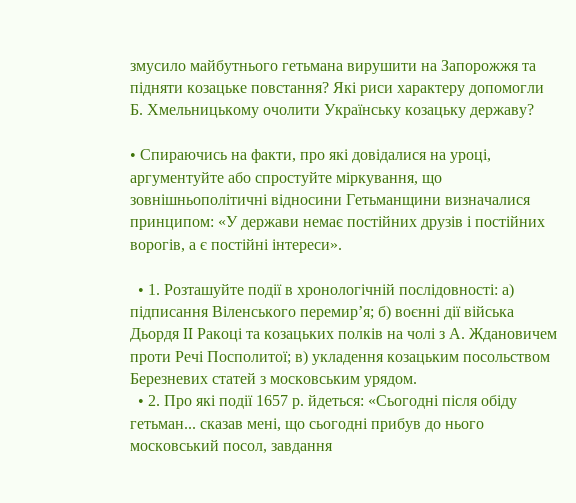змусило майбутнього гетьмана вирушити на Запорожжя та підняти козацьке повстання? Які риси характеру допомогли Б. Хмельницькому очолити Українську козацьку державу?

• Спираючись на факти, про які довідалися на уроці, аргументуйте або спростуйте міркування, що зовнішньополітичні відносини Гетьманщини визначалися принципом: «У держави немає постійних друзів і постійних ворогів, а є постійні інтереси».

  • 1. Розташуйте події в хронологічній послідовності: а) підписання Віленського перемир’я; б) воєнні дії війська Дьордя II Ракоці та козацьких полків на чолі з А. Ждановичем проти Речі Посполитої; в) укладення козацьким посольством Березневих статей з московським урядом.
  • 2. Про які події 1657 р. йдеться: «Сьогодні після обіду гетьман... сказав мені, що сьогодні прибув до нього московський посол, завдання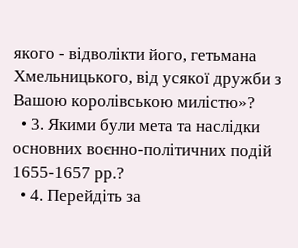якого - відволікти його, гетьмана Хмельницького, від усякої дружби з Вашою королівською милістю»?
  • 3. Якими були мета та наслідки основних воєнно-політичних подій 1655-1657 рр.?
  • 4. Перейдіть за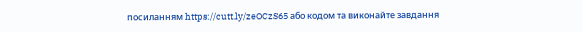посиланням https://cutt.ly/zeOCzS65 або кодом та виконайте завдання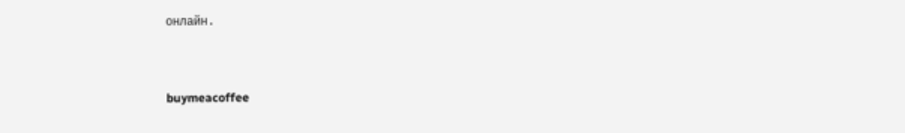онлайн.


buymeacoffee